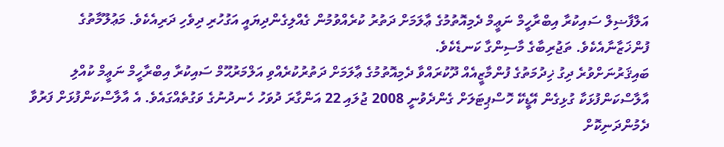އަލްފާޟިލް ސައިކުރާ އިބްރާހީމް ނަޢީމް ދެމިއޮތުމުގެ ޢާލަމަށް ދަތުރު ކުރެއްވުމުން ގެއްލިގެންދިޔައީ އަގުހުރި ދިވެހި ދަރިއެކެވެ. މަޢުލޫމާތުގެ ފުންޚަޒާނާއެކެވެ. ތަޖުރިބާގެ މާސިންގާ ކަނޑެކެވެ.
ބައިޤަރުނަށްވުރެ ދިގު ޚިދުމަތުގެ ފުންމާޒީއެއް ދޫކުރައްވާ ދެމިއޮތުމުގެ ޢާލަމަށް ދަތުރުކުރެއްވި އަލްމަރުޙޫމް ސައިކުރާ އިބްރާހީމް ނަޢީމް ކުއްލި އާލާސްކަންފުޅަކާ ގުޅިގެން އޭޑީކޭ ހޮސްޕިޓަލަށް ގެންދެވުނީ 2008 ޖުލައި 22 އަންގާރަ ދުވަހު ހެނދުނުގެ ވަގުތެއްގައެވެ. އެ އާލާސްކަންފުޅަށް ފަރުވާ ދެމުންދަނިކޮށް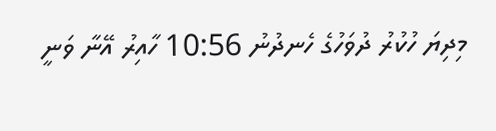މިދިޔަ ހުކުރު ދުވަހުގެ ހެނދުނު 10:56 ހާއިރު އޭނާ ވަނީ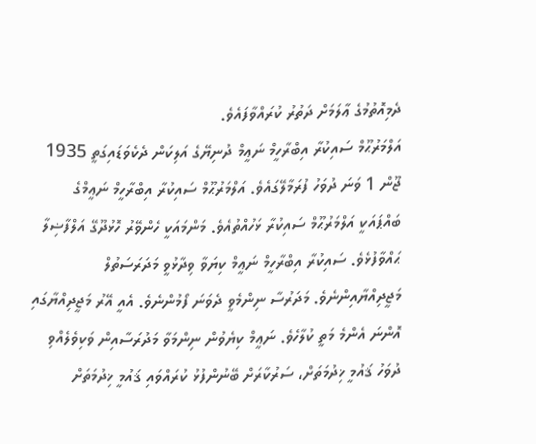ދެމިއޮތުމުގެ ޢާލަމަށް ދަތުރު ކުރައްވާފައެވެ.
އަލްމަރުޙޫމް ސައިކުރާ އިބްރާހީމް ނަޢީމް ދުނިޔޭގެ އަލިކަން ދެކެވަޑައިގަތީ 1935 ޖޫން 1 ވަނަ ދުވަހު ފުރަމާލޭގައެވެ. އަލްމަރުޙޫމް ސައިކުރާ އިބްރާހީމް ނަޢީމްގެ ބައްޕައަކީ އަލްމަރުޙޫމް ސައިކުރާ ޅަހުއްތުއެވެ. މަންމައަކީ ހެންވޭރު ހޮޅުދޫގޭ އަލްފާޟިލާ ޙައްވާފުޅެވެ. ސައިކުރާ އިބްރާހީމް ނަޢީމް ކިޔަވާ ވިދާޅުވީ މަދަރަސަތުލް މަޖީދިއްޔާއިންނެވެ. މަދަރުސާ ނިންމެވީ ދެވަނަ ފޯމުންނެވެ. އެއީ އޭރު މަޖީދިއްޔާގައި އޮންނަ އެންމެ މަތީ ކުލާހެވެ. ނަޢީމް ކިޔެވުން ނިންމަވާ މަދުރަސާއިން ވަކިވެލެއްވި ދުވަހު ޤައުމީ ޚިދުމަތަށް، ސަރުކާރަށް ބޭނުންފުޅު ކުރައްވައި ޤައުމީ ޚިދުމަތަށް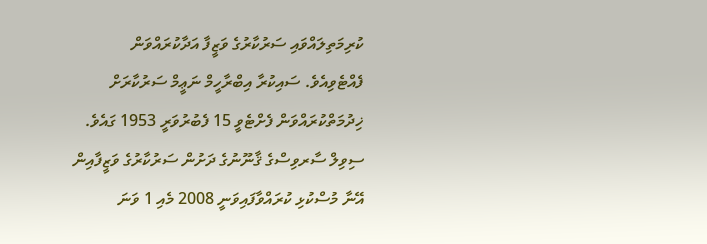ކުރިމަތިލައްވައި ސަރުކާރުގެ ވަޒީފާ އަދާކުރައްވަން ފެއްޓެވިއެވެ. ސައިކުރާ އިބްރާހީމް ނަޢީމް ސަރުކާރަށް ޚިދުމަތްކުރައްވަން ފެށްޓެވީ 15 ފެބުރުވަރީ 1953 ގައެވެ. ސިވިލް ސާރވިސްގެ ޤާނޫނުގެ ދަށުން ސަރުކާރުގެ ވަޒީފާއިން އޭނާ މުސްކުޅި ކުރައްވާފައިވަނީ 2008 މެއި 1 ވަނަ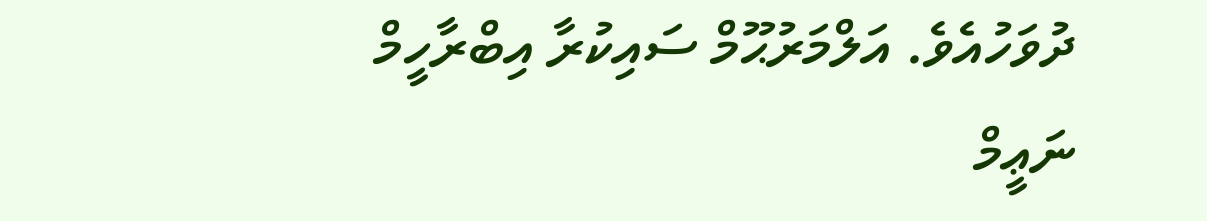ދުވަހުއެވެ. އަލްމަރުޙޫމް ސައިކުރާ އިބްރާހީމް ނަޢީމް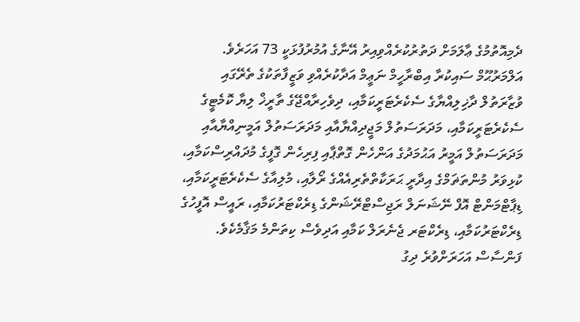ދެމިއޮތުމުގެ ޢާލަމަށް ދަތުރުކުރެއްވިއިރު އޭނާގެ އުމުރުފުޅަކީ 73 އަހަރެވެ.
އަލްމަރުޙޫމް ސައިކުރާ އިބްރާހީމް ނަޢީމް އަދާކުރެއްވި ވަޒީފާތަކުގެ ތެރޭގައި ވުޒާރަތުލް ދާޚިލިއްޔާގެ ސެކެރެޓަރީކަމާއި، ދިވެހިރާއްޖޭގެ ތާރީޚް ލިޔާ ކޮމެޓީގެ ސެކެރެޓަރީކަމާއި، މަދަރަސަތުލް މަޖީދިއްޔާއާއި މަދަރަސަތުލް އަމީނިއްޔާއާއި މަދަރަސަތުލް އަމީރު އަޙުމަދުގެ އަންހެން ގޮތްޕާއި ފިރިހެން ގޮފީގެ މުދައްރިސްކަމާއި، ކުޅިވަރު މުންތަޡަމްގެ އިދާރީ ޙަރަކާތްތެރިއެއްގެ ރޯލާއި، މުލިއާގެ ސެކެރެޓަރީކަމާއި، ޑިޕާޓްމަންޓް އޮފް ނޭޝަނަލް ރަޖިސްޓްރޭޝަންގެ ޑިރެކްޓަރުކަމާއި، ރައީސް އޮފީހުގެ ޑިރެކްޓަރުކަމާއި، ޑިރެކްޓަރ ޖެނެރަލް ކަމާއި އަދިވެސް ކިތަންމެ މަޤާމެކެވެ.
ފަންސާސް އަހަރަށްވުރެ ދިގު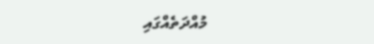މުއްދަތެއްގައި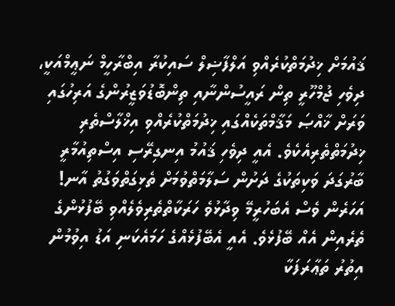ޤައުމަށް ޚިދުމަތްކުރެއްވި އަލްފާޟިލް ސައިކުރާ އިބްރާހީމް ނަޢީމްއަކީ، ދިވެހި ޖުމްހޫރީ ތިން ރައީސުންނާއި ތިންބޮޑުވަޒީރުންގެ އަރިހުގައި ވަރަށް ޚާއްޞަ މަޤާމްތަކެއްގައި ޚިދުމަތްކުރެއްވި އިޚްލާސްތެރި ޚިދުމަތްތެރިއެކެވެ. އެއީ ދިވެހި ޤައުމު އިނގިރޭސި އިސްތިއުމާރީ ބާރުގަދަ ވަކިތަކުގެ ދަށުން ސަލާމަތްވުމަށް ތެޅިގަތްވަގުތު އާނ! އަހަރެން ވެސް އެބަހުރީމޭ ވިދާޅުވެ ހަރަކާތްތެރިވެލެއްވި ބޭފުޅުންގެ ތެރެއިން އެއް ބޭފުޅެވެ. އެއީ އެބޭފުޅެއްގެ ހަމައެކަނި އަޑު އިވުމުން އިތުރު ތަޢާރަފަކާ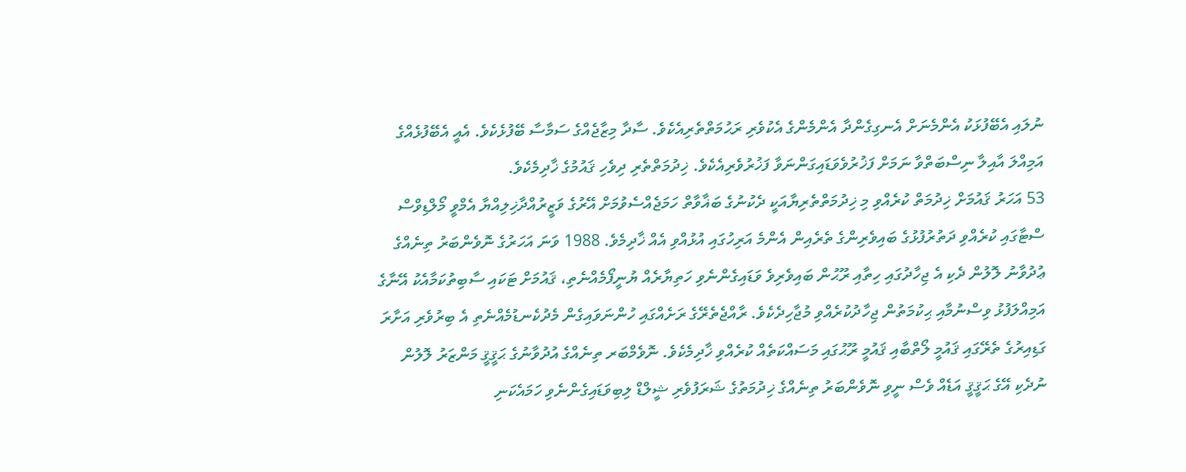ނުލައި އެބޭފުޅަކު އެންމެނަށް އެނގިގެންދާ އެންމެންގެ އެކުވެރި ރަޙުމަތްތެރިއެކެވެ. ސާދާ މިޒާޖެއްގެ ސަމާސާ ބޭފުޅެކެވެ. އެއީ އެބޭފުޅެއްގެ އަމިއްލަ އާއިލާ ނިސްބަތްވާ ނަމަށް ފަޚުރުވެވަޑައިގަންނަވާ ފަޚުރުވެރިއެކެވެ. ޚިދުމަތްތެރި ދިވެހި ޤައުމުގެ ޚާދިމެކެވެ.
53 އަހަރު ޤައުމަށް ޚިދުމަތް ކުރެއްވި މި ޚިދުމަތްތެރިޔާއަކީ ދެކުނުގެ ބަޣާވާތް ހަމަޖެއްސެވުމަށް އޭރުގެ ވަޒީރުއްދާޚިލިއްޔާ އެމްވީ މޯލްޑިވްސް ސްޓާގައި ކުރެއްވި ދަތުރުފުޅުގެ ބައިވެރިންގެ ތެރެއިން އެންމެ އަރިހުގައި އުޅުއްވި އެއް ޚާދިމެވެ. 1988 ވަނަ އަހަރުގެ ނޮވެންބަރު ތިނެއްގެ ޢުދުވާނު ލޮލުން ދެކި އެ ޖިހާދުގައި ހިތާއި ރޫޙުން ބައިވެރިވެ ވަޑައިގެންނެވި ހަތިޔާރެއް ޔުނީފޯމެއްނެތި، ޤައުމަށް ޓަކައި ސާބިތުކަމާއެކު އޭނާގެ އަމިއްލަފުޅު ވިސްނުމާއި ޙިކުމަތުން ޖިހާދުކުރެއްވި މުޖާހިދެކެވެ. ރާއްޖެތެރޭގެ ރަށެއްގައި ހުންނަވައިގެން މެދުކެނޑުމެއްނެތި އެ ބިރުވެރި އަށާރަ ގަޑިއިރުގެ ތެރޭގައި ޤައުމީ ލޯތްބާއި ޤައުމީ ރޫޙުގައި މަސައްކަތެއް ކުރެއްވި ޚާދިމެކެވެ. ނޮވެމްބަރ ތިނެއްގެ އުދުވާނުގެ ޙަޤީޤީ މަންޒަރު ލޮލުން ނުދެކި އޭގެ ޙަޤީޤީ އަޑެއް ވެސް ނީވި ނޮވެންބަރު ތިނެއްގެ ޚިދުމަތުގެ ޝަރަފުވެރި ޝީލްޑް ލިބިވަޑައިގެންނެވި ހަމައެކަނި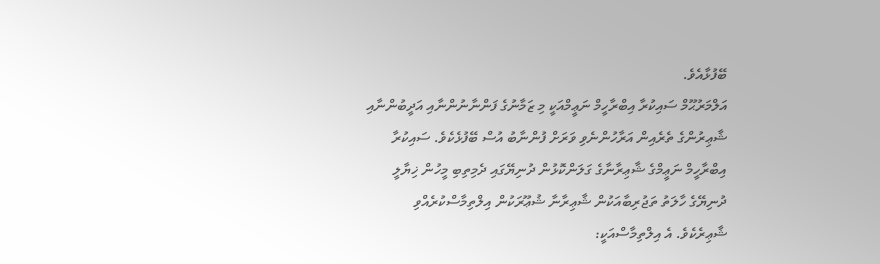ބޭފުޅާއެވެ.
އަލްމަރުޙޫމް ސައިކުރާ އިބްރާހީމް ނަޢީމްއަކީ މި ޒަމާނުގެ ފަންނާނުންނާއި އަދީބުންނާއި ޝާޢިރުންގެ ތެރެއިން އަރާހުންނެވި ވަރަށް ފުންނާބު އުސް ބޭފުޅެކެވެ. ސައިކުރާ އިބްރާހީމް ނަޢީމްގެ ޝާޢިރާނާގެ ގަލަންކޮޅުން ދުނިޔޭގައި ދެމިތިބި މީހުން ޚިޔާލީ ދުނިޔޭގެ ހާލަތު ތަޖުރިބާއަކުން ޝާޢިރާނާ ޝުޢޫރަކުން އިލްތިމާސްކުރެއްވި ޝާޢިރެކެވެ. އެ އިލްތިމާސްއަކީ: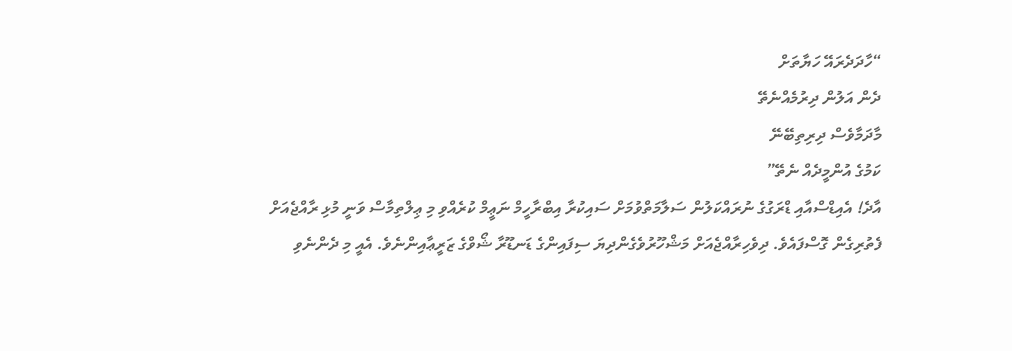“ހާދަދެރައޭ ހަޔާތަށް
ދެން އަލުން ދިރުމެއްނެތޭ
މާދަމާވެސް ދިރިތިބޭނޭ
ކަމުގެ އުންމީދެއް ނެތޭ”
އާދެ! އެއިޑްސްއާއި ޑްރަގުގެ ނުރައްކަލުން ސަލާމަތްވުމަށް ސައިކުރާ އިބްރާހީމް ނަޢީމް ކުރެއްވި މި ޢިލްތިމާސް ވަނީ މުޅި ރާއްޖެއަށް ފެތުރިގެން ގޮސްފައެވެ. ދިވެހިރާއްޖެއަށް މަޝްހޫރުވެގެންދިޔަ ސިފައިންގެ ޑަނޑޫރާ ޝޯވްގެ ޒަރީޢާއިންނެވެ. އެއީ މި ދެންނެވި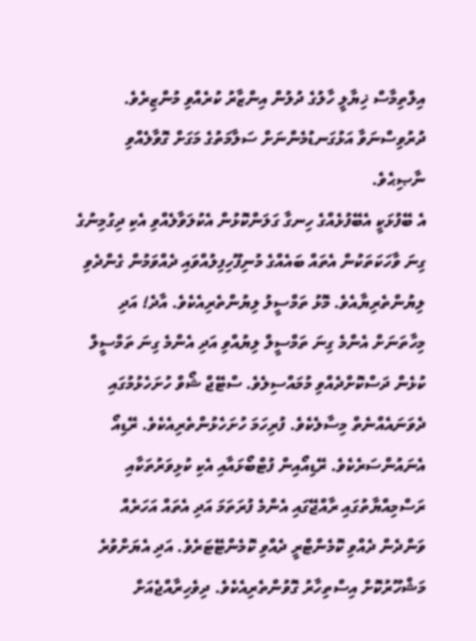އިލްތިމާސް ޚިޔާލީ ހާލުގެ ދުލުން އިންޒާރު ކުރެއްވި މުންޒިރެވެ. ދުރުވިސްނަވާ އަޅުގަނޑުމެންނަށް ސަލާމަތުގެ މަގަށް ގޮވާލެއްވި ނާޞިޙެވެ.
އެ ބޭފުޅަކީ އެބޭފުޅެއްގެ ހިނގާ ގަލަންކޮޅުން އެކުލަވާލެއްވި އެކި ދިގުމިނުގެ ގިނަ ވާހަކަތަކުން އެތައް ބައެއްގެ މުނިފޫހިފިލުއްވައި ދެއްވަމުން ގެންދެވި ލިޔުންތެރިޔާއެވެ. މޮޅު ތަމްސީލު ލިޔުންތެރިއެކެވެ. އާދެ! އަދި މިހާތަނަށް އެންމެ ގިނަ ތަމްސީލް ލިޔުއްވި އަދި އެންމެ ގިނަ ތަމްސީލް ކުޅެން ދަސްކޮށްދެއްވި މުމައްސިލެވެ. ސްޓޭޖް ޝޯވް ހުށަހެޅުމުގައި ދެވަނައެއްނެތް މިސާލެކެވެ. ފުރިހަމަ ހުށަހެޅުންތެރިއެކެވެ. ރޭޑިއޯ އެނައުންސަރެކެވެ. ރޭޑިއޯއިން ފުޓްބޯޅައާއި އެކި ކުޅިވަރުތަކާއި ރަސްމިއްޔާތުގައި ރާއްޖޭގައި އެންމެ ފުރަތަމަ އަދި އެތައް އަހަރެއް ވަންދެން ދެއްވި ކޮމެންޓްރީ ދެއްވި ކޮމެންޓޭޓަރެވެ. އަދި އެޔަށްވުރެ މަޝްހޫރުކޮށް އިސްތިހާރު ގޮވުންތެރިއެކެވެ. ދިވެހިރާއްޖެއަށް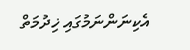އެކިނަންނަމުގައި ޚިދުމަތް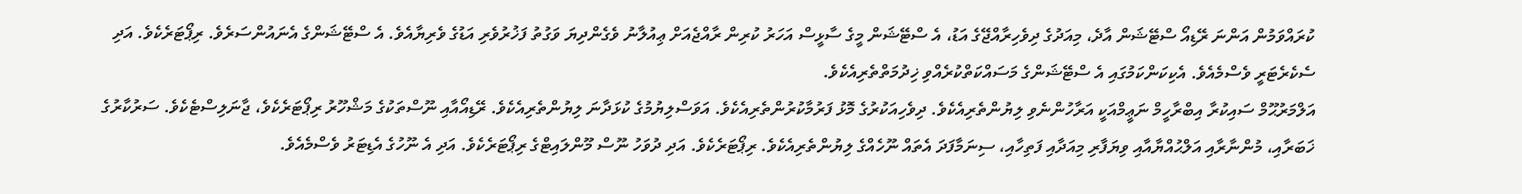ކުރައްވަމުން އަންނަ ރޭޑިއޯ ސްޓޭޝަން އާދެ، މިއަދުގެ ދިވެހިރާއްޖޭގެ އަޑު، އެ ސްޓޭޝަން މީގެ ސާޅީސް އަހަރު ކުރިން ރާއްޖެއަށް ޢިއުލާނު ވެގެންދިޔަ ވަގުތު ފަޚުރުވެރި އަޑުގެ ވެރިޔާއެވެ. އެ ސްޓޭޝަންގެ އެނައުންސަރެވެ. ރިޕޯޓަރެކެވެ. އަދި ސެކެރެޓަރީ ވެސްމެއެވެ. އެކިކަންކަމުގައި އެ ސްޓޭޝަންގެ މަސައްކަތްކުރެއްވި ޚިދުމަތްތެރިއެކެވެ.
އަލްމަރުޙޫމް ސައިކުރާ އިބްރާހީމް ނަޢީމްއަކީ އަރާހުންނެވި ލިޔުންތެރިއެކެވެ. ދިވެހިއަކުރުގެ މޮޅު ފަރުމާކުރުންތެރިއެކެވެ. އަވަސްލިޔުމުގެ ކުޅަދާނަ ލިޔުންތެރިއެކެވެ. ރޭޑިއޯއާއި ނޫސްތަކުގެ މަޝްހޫރު ރިޕޯޓަރެކެވެ، ޖާނަލިސްޓެކެވެ. ސަރުކާރުގެ ޚަބަރާއި، މުންނާރާއި އަލްޙުއްޔާއާއި ވިޔަފާރި މިއަދާއި ފަތިހާއި، ސިނަމާފަދަ އެތައް ނޫހެއްގެ ލިޔުންތެރިއެކެވެ. ރިޕޯޓަރެކެވެ. އަދި ދުވަހު ނޫސް މޫންލައިޓްގެ ރިޕޯޓަރެކެވެ. އަދި އެ ނޫހުގެ އެޑިޓަރު ވެސްމެއެވެ.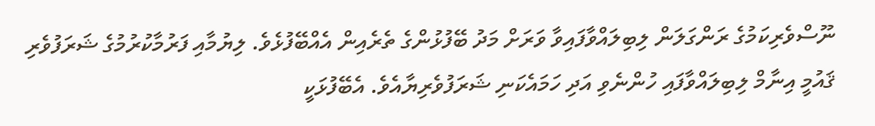ނޫސްވެރިކަމުގެ ރަންގަލަން ލިބިލައްވާފައިވާ ވަރަށް މަދު ބޭފުޅުންގެ ތެރެއިން އެއްބޭފުޅެވެ. ލިޔުމާއި ފަރުމާކުރުމުގެ ޝަރަފުވެރި ޤައުމީ އިނާމް ލިބިލައްވާފައި ހުންނެވި އަދި ހަމައެކަނި ޝަރަފުވެރިޔާއެވެ. އެބޭފުޅަކީ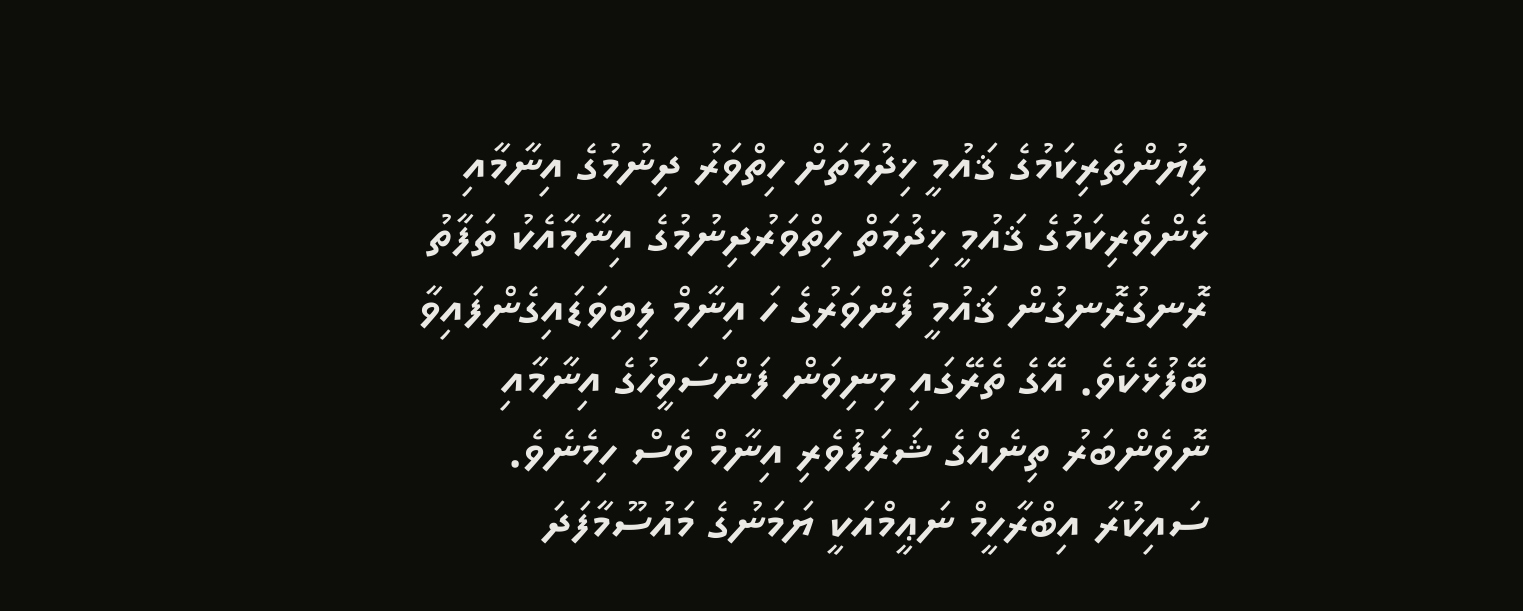ލިޔުންތެރިކަމުގެ ޤައުމީ ޚިދުމަތަށް ހިތްވަރު ދިނުމުގެ އިނާމާއި ޅެންވެރިކަމުގެ ޤައުމީ ޚިދުމަތް ހިތްވަރުދިނުމުގެ އިނާމާއެކު ތަފާތު ރޮނގުރޮނގުން ޤައުމީ ފެންވަރުގެ ހަ އިނާމް ލިބިވަޑައިގެންފައިވާ ބޭފުޅެކެވެ. އޭގެ ތެރޭގައި މިނިވަން ފަންސަވީހުގެ އިނާމާއި ނޮވެންބަރު ތިނެއްގެ ޝަރަފުވެރި އިނާމް ވެސް ހިމެނެވެ.
ސައިކުރާ އިބްރާހީމް ނަޢީމްއަކީ ޔަމަނުގެ މައުސޫމާފަދަ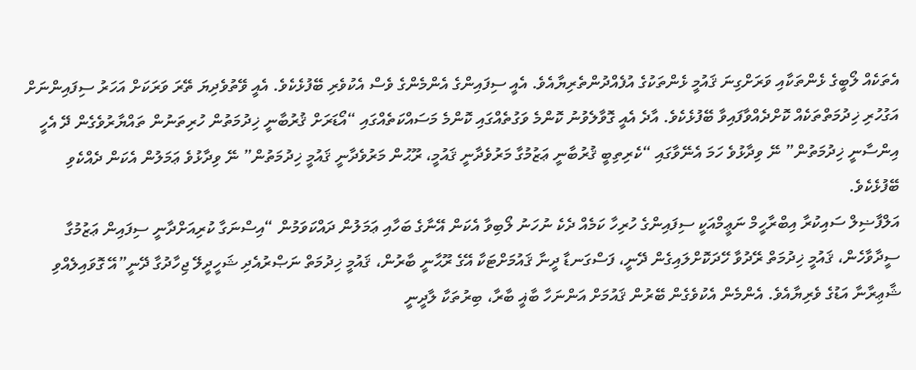އެތަކެއް ލޯބީގެ ޅެންތަކާއި ވަރަށްގިނަ ޤައުމީ ޅެންތަކުގެ އުފެއްދުންތެރިޔާއެވެ. އެއީ ސިފައިންގެ އެންމެންގެ ވެސް އެކުވެރި ބޭފުޅެކެވެ. އެއީ ވޭތުވެދިޔަ ތޭރަ ވަރަކަށް އަހަރު ސިފައިންނަށް އަގުހުރި ޚިދުމަތްތަކެއް ކޮށްދެއްވާފައިވާ ބޭފުޅެކެވެ. އާދެ އެއީ ގޮވާލެވުނު ކޮންމެ ވަގުތެއްގައި ކޮންމެ މަސައްކަތެއްގައި “އޯޑަރަށް ޤުރުބާނީ ޚިދުމަތުން ހުރިތަނުން ތައްޔާރުވެގެން ދޭ އެހީ އިންސާނީ ޚިދުމަތުން” ނޭ ވިދާޅުވެ ހަމަ އެނޭވާގައި “ކެރިތިބީ ޤުރުބާނީ ޢަޒުމުގާ މަރުވެދާނީ ޤައުމީ، ރޫޙުން މަރުވެދާނީ ޤައުމީ ޚިދުމަތުން” ނޭ ވިދާޅުވެ ޢަމަލުން އެކަން ދެއްކެވި ބޭފުޅެކެވެ.
އަލްފާޟިލް ސައިކުރާ އިބްރާހީމް ނަޢީމްއަކީ ސިފައިންގެ ހުރިހާ ކަމެއް ދެކެ ނުހަނު ލޯބިވާ އެކަން އޭނާގެ ބަހާއި ޢަމަލުން ދައްކަވަމުން “އިސްނަގާ ކުރިއަށްދާނީ ސިފައިން ޢަޒުމުގާ ސީދާވާހެން، ޤައުމީ ޚިދުމަތް ރޭދުވާ ހޭދަކޮށްލައިގެން ދޭނީ، ފަސްގަނޑާ ދީނާ ޤައުމަށްޓަކާ އޭގެ ރޫޙާނީ ބާރުން، ޤައުމީ ޚިދުމަތް ނަޞްރުއެދި ޝަހީދީލޭ ޖިހާދުގާ ދޭނީ”އޭ ގޮވައިލެއްވި ޝާޢިރާނާ އަޑުގެ ވެރިޔާއެވެ. އެންމެން އެކުވެގެން ބޭރުން ޤައުމަށް އަންނަހާ ބާޣީ ބާރާ، ބިރުތަކާ ލާދީނީ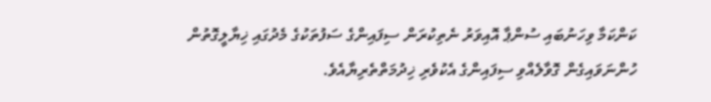ކަންކަމާ ވިހަނުބައި ސުންޕާ އޮއިވަރު ނެތިކުރަން ސިފައިންގެ ސަފުތަކުގެ މެދުގައި ޚިޔާލީގޮތުން ހުންނަވައިގެން ގޮވާލެއްވި ސިފައިންގެ އެކުވެރި ޚިދުމަތްތެރިޔާއެވެ.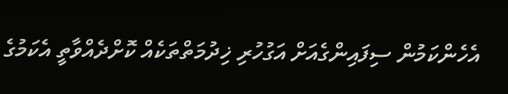އެހެންކަމުން ސިފައިންގެއަށް އަގުހުރި ޚިދުމަތްތަކެއް ކޮށްދެއްވާތީ އެކަމުގެ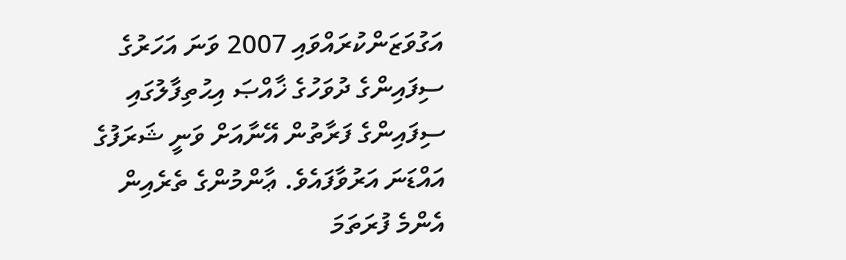އަގުވަޒަންކުރައްވައި 2007 ވަނަ އަހަރުގެ ސިފައިންގެ ދުވަހުގެ ޚާއްޞަ އިޙުތިފާލުގައި ސިފައިންގެ ފަރާތުން އޭނާއަށް ވަނީ ޝަރަފުގެ އައްޑަނަ އަރުވާފައެވެ. ޢާންމުންގެ ތެރެއިން އެންމެ ފުރަތަމަ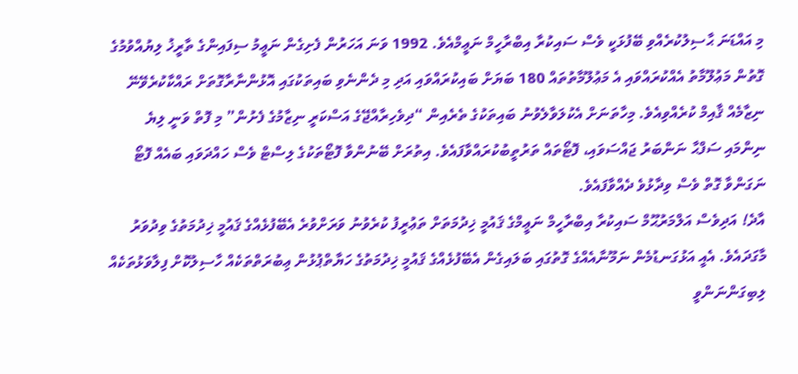މި އައްޑަނަ ޙާސިލުކުރެއްވި ބޭފުޅަކީ ވެސް ސައިކުރާ އިބްރާހީމް ނަޢީމްއެވެ. 1992 ވަނަ އަހަރުން ފެށިގެން ނަޢީމު ސިފައިންގެ ތާރީޚު ލިޔުއްވުމުގެ ގޮތުން މަޢުލޫމާތު އެއްކުރައްވައި އެ މަޢުލޫމާތުތައް 180 ބަޔަށް ބައިކުރައްވައި އަދި މި ދެންނެވި ބައިތަކުގައި އޮޅުންނާރާގޮތަށް ރައްކާކުރެވޭނޭ ނިޒާމެއް ޤާއިމް ކުރެއްވިއެވެ. މިހާތަނަށް އެކުލަވާލެވުނު ބައިތަކުގެ ތެރެއިން “ދިވެހިރާއްޖޭގެ އަސްކަރީ ނިޒާމުގެ ފެށުން” މި ފޮތް ވަނީ ލިޔެ ނިންމައި ސަފްޙާ ނަންބަރު ޖައްސަވައި، ފޮޓޯތައް ތަރުތީބުކުރައްވާފައެވެ. އިތުރަށް ބޭނުންވާ ފޮޓޯތަކުގެ ލިސްޓް ވެސް ހައްދަވައި ބައެއް ފޮޓޯ ނަގަންވާ ގޮތް ވެސް ވިދާޅުވެ ދެއްވާފައެވެ.
އާދެ! އަދިވެސް އަލްމަރުޙޫމް ސައިކުރާ އިބްރާހީމް ނަޢީމްގެ ޤައުމީ ޚިދުމަތަށް ތަޢުރީފު ކުރެވުނު ވަރަށްވުރެ އެބޭފުޅެއްގެ ޤައުމީ ޚިދުމަތުގެ ވިދުވަރު މާގަދައެވެ. އެއީ އަޅުގަނޑުމެން ނަމޫނާއެއްގެ ގޮތުގައި ބަލައިގެން އެބޭފުޅެއްގެ ޤައުމީ ޚިދުމަތުގެ ހަޔާތްޕުޅުން ޢިބުރަތްތަކެއް ހާސިލުކޮށް ފިލާވަޅުތަކެއް ލިބިގަންނަންވީ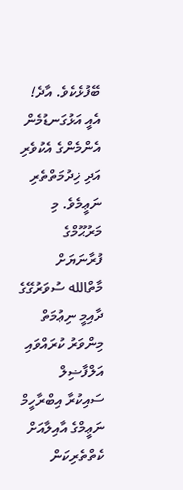ބޭފުޅެކެވެ. އާދެ! އެއީ އަޅުގަނޑުމެން އެންމެންގެ އެކުވެރި އަދި ޚިދުމަތްތެރި ނަޢީމެވެ. މި މަރުޙޫމްގެ ފުރާނަޔަށް މާތްالله ސުވަރުގޭގެ ދާއިމީ ނިޢުމަތް މިންވަރު ކުރައްވައި އަލްފާޟިލް ސައިކުރާ އިބްރާހީމް ނަޢީމްގެ އާއިލާއަށް ކެތްތެރިކަން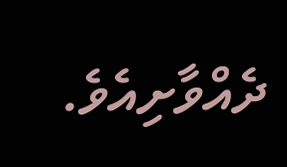ދެއްވާށިއެވެ.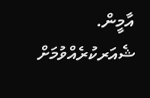އާމީން.
ޝެއަރކުރެއްވުމަށް